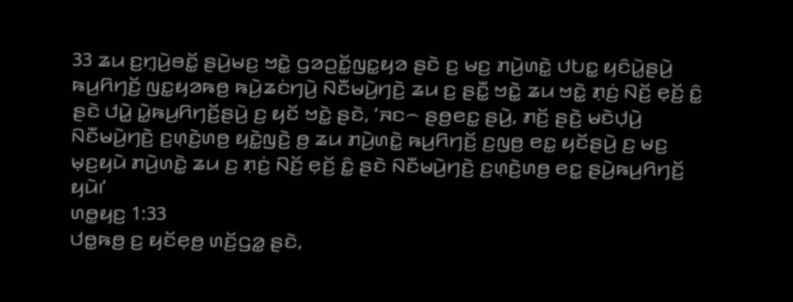33 ꤘꤣ ꤢ꤬ꤚ꤫ꤣꤧ꤬ꤋꤢꤩ꤭ ꤔꤣꤧ꤬ꤗꤢ꤬ ꤠꤢꤧ꤭ ꤞꤤꤑꤢꤩ꤭ꤜꤢ꤭ꤟꤤ ꤔꤢꤧ ꤢ꤬ ꤗꤢ꤬ ꤊꤣꤧ꤬ꤛꤢꤧ꤭ ꤓꤝꤢ꤭ ꤟꤢꤨꤣꤧ꤭ꤔꤣꤧ꤬ ꤒꤣ꤬ꤖꤚꤢꤩ꤬ ꤜꤢ꤭ꤟꤤꤒꤥ꤬ ꤒꤣꤧ꤬ꤘꤢꤦꤚꤣꤧ꤬ ꤡꤢꤪꤗꤣꤧ꤬ꤚꤢꤧ꤬ ꤘꤣ ꤢ꤬ ꤔꤢꤪ꤭ ꤠꤢꤧ꤭ ꤘꤣ ꤠꤢꤧ꤭ ꤊ꤫ꤢꤦ꤬ ꤡꤢꤩ꤬ ꤕ꤫ꤢꤩ꤬ ꤢꤨ꤭ ꤔꤢꤧ ꤓꤣꤧ꤭ ꤣꤧ꤭ꤒꤣ꤬ꤖꤚꤢꤩ꤬ꤔꤣꤧ꤬ ꤢ꤬ ꤟꤢꤩ ꤠꤢꤧ꤭ ꤔꤢꤧ, ‘ꤏꤢ꤮ ꤔꤥ꤬ꤕꤢ꤭ ꤔꤣꤧ꤬, ꤊꤢꤩ꤬ ꤔꤢꤧ꤬ ꤗꤢꤧꤓ꤫ꤣꤧ꤬ ꤡꤢꤪꤗꤣꤧ꤬ꤚꤢꤧ꤬ ꤢ꤬ꤛ꤫ꤢꤧ꤬ꤛꤥ꤬ ꤟꤢꤧ꤭ꤜꤢꤧ꤬ ꤥ꤬ ꤘꤣ ꤊꤣꤧ꤬ꤛꤢꤧ꤭ ꤒꤣ꤬ꤖꤚꤢꤩ꤬ ꤢ꤬ꤜꤥ꤬ ꤕꤢ꤭ ꤟꤢꤩꤔꤣꤧ꤬ ꤢ꤬ ꤗꤢ꤬ ꤗ꤫ꤢ꤬ꤟꤣꤧ ꤊꤣꤧ꤬ꤛꤢꤧ꤭ ꤘꤣ ꤢ꤬ ꤊ꤫ꤢꤦ꤬ ꤡꤢꤩ꤬ ꤕ꤫ꤢꤩ꤬ ꤢꤨ꤭ ꤔꤢꤧ ꤡꤢꤪꤗꤣꤧ꤬ꤚꤢꤧ꤬ ꤢ꤬ꤛ꤫ꤢꤧ꤬ꤛꤥ꤬ ꤕꤢ꤭ ꤔꤣꤧ꤬ꤒꤣ꤬ꤖꤚꤢꤩ꤬ ꤟꤣꤧ꤯’
ꤛꤥ꤭ꤟꤢ꤬ 1:33
ꤓꤥ꤭ꤒꤥ꤬ ꤢ꤬ ꤟꤢꤩꤕ꤫ꤥ꤬ ꤛꤢꤩ꤬ꤞꤤ꤭ ꤔꤢꤧ,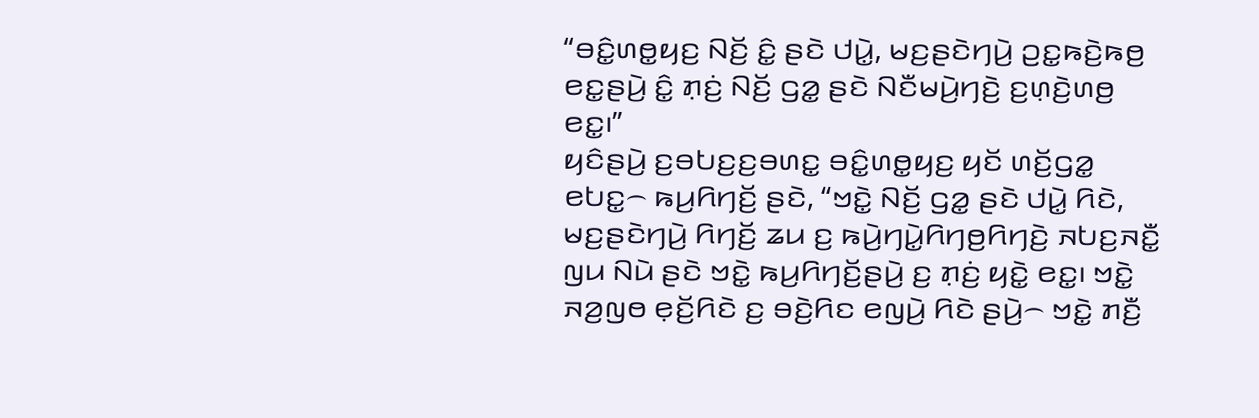“ꤋꤢꤨ꤭ꤛꤥ꤭ꤟꤢ꤬ ꤡꤢꤩ꤬ ꤢꤨ꤭ ꤔꤢꤧ ꤓꤣꤧ꤭, ꤗꤢ꤬ꤔꤢꤧꤚꤣꤧ꤬ ꤑꤢ꤭ꤒꤢꤧ꤬ꤒꤥ꤬ ꤕꤢ꤭ꤔꤣꤧ꤬ ꤢꤨ꤭ ꤊ꤫ꤢꤦ꤬ ꤡꤢꤩ꤬ ꤞꤤ꤭ ꤔꤢꤧ ꤡꤢꤪꤗꤣꤧ꤬ꤚꤢꤧ꤬ ꤢ꤬ꤛ꤫ꤢꤧ꤬ꤛꤥ꤬ ꤕꤢ꤭꤯”
ꤟꤢꤨꤔꤣꤧ꤬ ꤢ꤬ꤋꤝꤢ꤬ꤢ꤬ꤋꤛꤢ꤭ ꤋꤢꤨ꤭ꤛꤥ꤭ꤟꤢ꤬ ꤟꤢꤩ ꤛꤢꤩ꤬ꤞꤤ꤭ ꤕꤝꤢ꤭꤮ ꤒꤣ꤬ꤖꤚꤢꤩ꤬ ꤔꤢꤧ, “ꤠꤢꤧ꤭ ꤡꤢꤩ꤬ ꤞꤤ꤭ ꤔꤢꤧ ꤓꤣꤧ꤭ ꤖꤢꤧ, ꤗꤢ꤬ꤔꤢꤧꤚꤣꤧ꤬ ꤖꤚꤢꤩ꤬ ꤘꤣ ꤢ꤬ ꤒꤣꤧ꤬ꤚꤣꤧ꤭ꤖꤚꤥ꤬ꤖꤚꤢꤧ꤬ ꤏꤝꤢ꤬ꤏꤢꤪ꤭ ꤜꤣ ꤡꤣꤧ ꤔꤢꤧ ꤠꤢꤧ꤭ ꤒꤣ꤬ꤖꤚꤢꤩ꤬ꤔꤣꤧ꤬ ꤢ꤬ ꤊ꤫ꤢꤦ꤬ ꤟꤢꤧ꤭ ꤕꤢ꤭꤯ ꤠꤢꤧ꤭ ꤏꤤ꤬ꤜꤥ ꤕ꤫ꤢꤩ꤬ꤖꤢꤧ ꤢ꤬ ꤋꤢꤧ꤬ꤖꤢ ꤕꤜꤣꤧ꤬ ꤖꤢꤧ ꤔꤣꤧ꤬꤮ ꤠꤢꤧ꤭ ꤊꤢꤪ꤬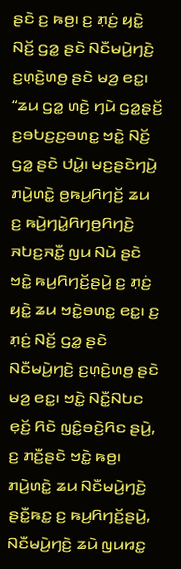ꤔꤢꤧ ꤢ꤬ ꤒꤥ꤬꤯ ꤢ꤬ ꤊ꤫ꤢꤦ꤬ ꤟꤢꤧ꤭ ꤡꤢꤩ꤬ ꤞꤤ꤭ ꤔꤢꤧ ꤡꤢꤪꤗꤣꤧ꤬ꤚꤢꤧ꤬ ꤢ꤬ꤛ꤫ꤢꤧ꤬ꤛꤥ꤬ ꤔꤢꤧ ꤗꤤ꤬ ꤕꤢ꤭꤯
“ꤘꤣ ꤞꤤ꤭ ꤛꤢꤧ꤬ ꤚꤣꤧ ꤞꤤ꤭ꤔ꤫ꤢꤩ꤬ ꤢ꤬ꤋꤝꤢ꤬ꤢ꤬ꤋꤛꤢ꤭ ꤠꤢꤧ꤭ ꤡꤢꤩ꤬ ꤞꤤ꤭ ꤔꤢꤧ ꤓꤣꤧ꤭꤯ ꤗꤢ꤬ꤔꤢꤧꤚꤣꤧ꤬ ꤊꤣꤧ꤬ꤛꤢꤧ꤭ ꤥ꤬ꤒꤣ꤬ꤖꤚꤢꤩ꤬ ꤘꤣ ꤢ꤬ ꤒꤣꤧ꤬ꤚꤣꤧ꤭ꤖꤚꤥ꤬ꤖꤚꤢꤧ꤬ ꤏꤝꤢ꤬ꤏꤢꤪ꤭ ꤜꤣ ꤡꤣꤧ ꤔꤢꤧ ꤠꤢꤧ꤭ ꤒꤣ꤬ꤖꤚꤢꤩ꤬ꤔꤣꤧ꤬ ꤢ꤬ ꤊ꤫ꤢꤦ꤬ ꤟꤢꤧ꤭ ꤘꤣ ꤠꤢꤧ꤭ꤋꤛꤢ꤭ ꤕꤢ꤭꤯ ꤢ꤬ ꤊ꤫ꤢꤦ꤬ ꤡꤢꤩ꤬ ꤞꤤ꤭ ꤔꤢꤧ ꤡꤢꤪꤗꤣꤧ꤬ꤚꤢꤧ꤬ ꤢ꤬ꤛ꤫ꤢꤧ꤬ꤛꤥ꤬ ꤔꤢꤧ ꤗꤤ꤬ ꤕꤢ꤭꤯ ꤠꤢꤧ꤭ ꤡꤢꤪ꤭ꤡꤝꤢ ꤕ꤫ꤢꤩ꤬ ꤖꤢꤧ ꤜꤢꤨ꤭ꤋꤢꤧ꤬ꤖꤢ ꤔꤣꤧ꤬, ꤢ꤬ ꤊꤢꤪ꤬ꤔꤢꤧ ꤠꤢꤧ꤭ ꤒꤥ꤬꤯
ꤊꤣꤧ꤬ꤛꤢꤧ꤭ ꤘꤣ ꤡꤢꤪꤗꤣꤧ꤬ꤚꤢꤧ꤬ ꤔꤢꤪ꤭ꤒꤢ꤭ ꤢ꤬ ꤒꤣ꤬ꤖꤚꤢꤩ꤬ꤔꤣꤧ꤬, ꤡꤢꤪꤗꤣꤧ꤬ꤚꤢꤧ꤬ ꤘꤣꤧ ꤜꤣꤙꤢ꤭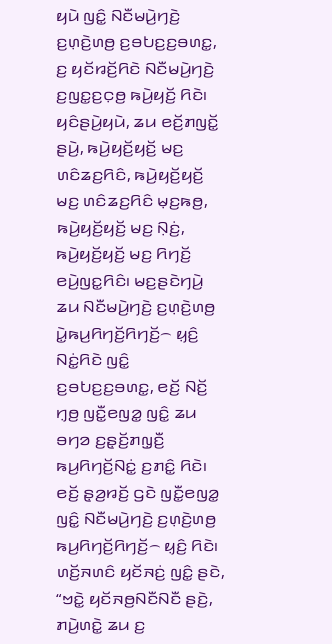ꤟꤣꤧ ꤜꤢꤨ꤭ ꤡꤢꤪꤗꤣꤧ꤬ꤚꤢꤧ꤬ ꤢ꤬ꤛ꤫ꤢꤧ꤬ꤛꤥ꤬ ꤢ꤬ꤋꤝꤢ꤬ꤢ꤬ꤋꤛꤢ꤭, ꤢ꤬ ꤟꤢꤩꤙꤢꤩ꤬ꤖꤢꤧ ꤡꤢꤪꤗꤣꤧ꤬ꤚꤢꤧ꤬ ꤢ꤬ꤜꤢ꤭ꤢ꤬ꤍ꤫ꤥ꤬ ꤒꤣꤧ꤬ꤟꤢꤩ꤬ ꤖꤢꤧ꤯
ꤟꤢꤨꤔꤣꤧ꤬ꤟꤣꤧ, ꤘꤣ ꤕꤢꤩ꤬ꤊꤜꤢꤩ꤭ ꤔꤣꤧ꤬, ꤒꤣꤧ꤬ꤟꤢꤩ꤬ꤟꤢꤩ꤬ ꤗꤢ꤬ ꤛꤢꤨꤘꤢ꤬ꤖꤢꤨ, ꤒꤣꤧ꤬ꤟꤢꤩ꤬ꤟꤢꤩ꤬ ꤗꤢ꤬ ꤛꤢꤨꤘꤢ꤬ꤖꤢꤨ ꤗ꤫ꤢ꤬ꤒꤥ꤬, ꤒꤣꤧ꤬ꤟꤢꤩ꤬ꤟꤢꤩ꤬ ꤗꤢ꤬ ꤡ꤫ꤢꤦ꤬, ꤒꤣꤧ꤬ꤟꤢꤩ꤬ꤟꤢꤩ꤬ ꤗꤢ꤬ ꤖꤚꤢꤩ꤬ ꤕꤣꤧ꤬ꤜꤢ꤭ꤖꤢꤨ꤯ ꤗꤢ꤬ꤔꤢꤧꤚꤣꤧ꤬ ꤘꤣ ꤡꤢꤪꤗꤣꤧ꤬ꤚꤢꤧ꤬ ꤢ꤬ꤛ꤫ꤢꤧ꤬ꤛꤥ꤬ ꤣꤧ꤭ꤒꤣ꤬ꤖꤚꤢꤩ꤬ꤖꤚꤢꤩ꤬꤮ ꤟ꤫ꤢꤨ꤬ ꤡꤢꤦ꤭ꤖꤢꤧ ꤜꤢꤨ꤭ ꤢ꤬ꤋꤝꤢ꤬ꤢ꤬ꤋꤛꤢ꤭, ꤕꤢꤩ꤬ ꤡꤢꤩ꤬ ꤚ꤫ꤥ꤬ ꤜꤢꤪ꤭ꤕꤜꤤ꤭ ꤜꤢꤨ꤭ ꤘꤣ ꤋꤚꤤ ꤢ꤬ꤔ꤫ꤢꤩ꤬ꤊꤜ꤫ꤢꤪ꤬ ꤒꤣ꤬ꤖꤚꤢꤩ꤬ꤡꤢꤦ꤭ ꤢ꤬ꤊꤢꤨ꤭ ꤖꤢꤧ꤯ ꤕꤢꤩ꤬ ꤔ꤫ꤤ꤬ꤙꤢꤩ꤬ ꤞꤢꤧ ꤜꤢꤪ꤭ꤕꤜꤤ꤭ ꤜꤢꤨ꤭ ꤡꤢꤪꤗꤣꤧ꤬ꤚꤢꤧ꤬ ꤢ꤬ꤛ꤫ꤢꤧ꤬ꤛꤥ꤬ ꤒꤣ꤬ꤖꤚꤢꤩ꤬ꤖꤚꤢꤩ꤬꤮ ꤟ꤫ꤢꤨ꤬ ꤖꤢꤧ꤯
ꤛꤢꤩ꤬ꤏꤛꤢꤨ ꤟꤢꤩꤏꤢꤦ꤬ ꤜꤢꤨ꤭ ꤔꤢꤧ, “ꤠꤢꤧ꤭ ꤟꤢꤩꤏꤥ꤬ꤡꤢꤪꤡꤢꤪ ꤔꤢꤧ꤬, ꤊꤣꤧ꤬ꤛꤢꤧ꤭ ꤘꤣ ꤢ꤬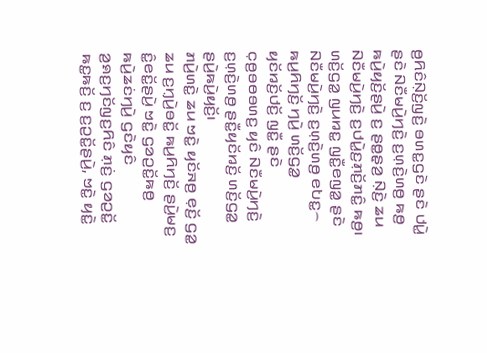ꤥ꤬ꤖꤢꤨꤡ꤫ꤢꤩ꤬ꤜꤢꤧ꤬ ꤋꤛꤢ꤭ꤞꤢꤧ ꤔꤢꤧ ꤓꤣꤧ꤭ ꤔꤢꤧ ꤡꤢꤪꤗꤣꤧ꤬ꤚꤢꤧ꤬ ꤢ꤬ꤛ꤫ꤢꤧ꤬ꤛꤥ꤬ ꤒꤥ꤬ ꤒꤣꤧ꤬ꤟꤢꤩ꤬ꤔꤣꤧ꤬ ꤢ꤬ ꤔꤥ꤭ꤔ꤫ꤤ꤬ ꤡ꤫ꤢꤧ꤬ ꤘꤣ ꤡꤢꤪꤗꤣꤧ꤬ꤚꤢꤧ꤬ ꤢ꤬ꤓꤣꤧ꤭ꤢ꤬ꤊ꤫ꤢꤩ꤬ꤊꤢꤨ꤭ ꤒꤥ꤬꤯
ꤛꤢꤩ꤬ꤞꤤ꤭ ꤜꤣꤙꤢ꤭ ꤜꤢꤪ꤭ꤕꤜꤤ꤭ ꤔꤢꤧ ꤡꤢꤪꤗꤣꤧ꤬ꤚꤢꤧ꤬ ꤢ꤬ꤛ꤫ꤢꤧ꤬ꤛꤥ꤬ ꤕꤝꤢ꤭꤮ ꤒꤣ꤬ꤖꤚꤢꤩ꤬ ꤚꤣꤧ꤬ ꤛꤢꤩ꤬ꤞꤤ꤭ ꤟꤢꤩꤙꤢꤩ꤬ꤓꤢꤩ꤬ ꤜꤢꤪ꤭ ꤔꤢꤧ ꤍ꤫ꤥ꤬ꤋꤥꤋꤛꤢ꤬ ꤟꤢꤨ ꤡꤢꤪꤗꤣꤧ꤬ꤚꤢꤧ꤬ ꤢ꤬ꤛ꤫ꤢꤧ꤬ꤛꤥ꤬ ꤔꤢꤪ꤭ꤟꤢꤩꤙꤢꤩ꤬ ꤛꤢꤩ꤬ꤞꤤ꤭ ꤔꤣꤧ꤬ꤒꤣꤧ꤬ꤟꤢꤩ꤬꤯
ꤊꤣꤧ꤬ꤛꤢꤧ꤭ ꤘꤣ ꤠꤢꤧ꤭ ꤟꤢꤩꤏꤥ꤬ ꤕ꤫ꤢꤩ꤬ ꤞꤤ꤭ ꤘꤣ ꤢ꤬ꤚ꤫ꤣꤧ꤬ꤋꤢꤩ꤭ ꤒꤣ꤬ꤖꤚꤢꤩ꤬ ꤔꤣꤧ꤬ꤗꤢ꤬ ꤢꤨ꤭ꤕꤢꤩ꤭ꤔꤣꤧ꤬ ꤠꤢꤧ꤭ ꤞꤤꤑꤢꤩ꤭ꤒꤥ꤬ ꤒꤣꤧ꤬ꤘꤢꤦꤚꤣꤧ꤬ ꤞꤢꤧꤟꤢꤨ ꤤ꤬ꤎꤢ꤬ꤚꤢꤩꤜꤢ꤬ꤖꤢꤨ ꤊ꤫ꤢꤦ꤬ ꤞꤤꤑꤢꤩ꤭ ꤒꤢ꤭ꤒꤢꤩ꤬ ꤢ꤬ ꤢ꤬ꤑꤢꤩ꤭ꤔꤣꤧ꤬, ꤠꤢꤧ꤭ ꤟꤢꤧ꤭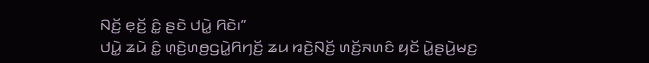ꤡꤢꤩ꤬ ꤕ꤫ꤢꤩ꤬ ꤢꤨ꤭ ꤔꤢꤧ ꤓꤣꤧ꤭ ꤖꤢꤧ꤯”
ꤓꤣꤧ꤭ ꤘꤣꤧ ꤢꤨ꤭ ꤛ꤫ꤢꤧ꤬ꤛꤥ꤬ꤞꤣꤧ꤭ꤖꤚꤢꤩ꤬ ꤘꤣ ꤙꤢꤧ꤬ꤡꤢꤩ꤬ ꤛꤢꤩ꤬ꤏꤛꤢꤨ ꤟꤢꤩ ꤣꤧ꤭ꤔꤣꤧ꤬ꤗꤢ꤬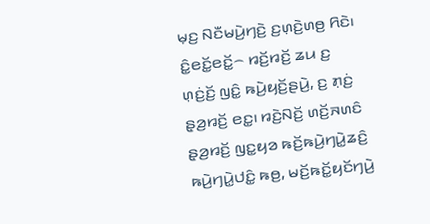ꤗ꤫ꤢ꤬ ꤡꤢꤪꤗꤣꤧ꤬ꤚꤢꤧ꤬ ꤢ꤬ꤛ꤫ꤢꤧ꤬ꤛꤥ꤬ ꤖꤢꤧ꤯ ꤢꤨ꤭ꤕꤢꤩ꤭ꤕꤢꤩ꤭꤮ ꤙꤢꤩ꤬ꤙꤢꤩ꤬ ꤘꤣ ꤢ꤬ ꤛ꤫ꤢꤦ꤬ꤢꤩ꤬ ꤜꤢꤨ꤭ ꤒꤣꤧ꤬ꤟꤢꤩ꤬ꤔꤣꤧ꤬, ꤢ꤬ ꤊ꤫ꤢꤦ꤬ ꤔ꤫ꤤ꤬ꤙꤢꤩ꤬ ꤕꤢ꤭꤯ ꤙꤢꤧ꤬ꤡꤢꤩ꤬ ꤛꤢꤩ꤬ꤏꤛꤢꤨ ꤔ꤫ꤤ꤬ꤙꤢꤩ꤬ ꤜꤢ꤭ꤟꤤ ꤒꤢꤩ꤬ꤒꤣꤧ꤬ꤚꤣꤧ꤭ꤘꤢꤨ꤬ ꤒꤣꤧ꤬ꤚꤣꤧ꤭ꤓꤢꤨ꤭ ꤒꤥ꤬, ꤗꤢꤩ꤬ꤒꤢꤩ꤭ꤟꤢꤩꤚꤣꤧ꤬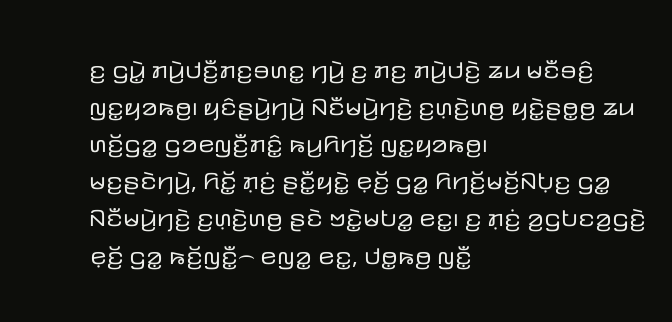ꤢ꤬ ꤞꤣꤧ꤭ ꤊꤣꤧ꤬ꤓꤢꤪ꤬ꤊꤢ꤬ꤋꤛꤢ꤭ ꤚꤣꤧ꤬ ꤢ꤬ ꤊꤢ꤬ ꤊꤣꤧ꤬ꤓꤢꤧ꤬ ꤘꤣ ꤗꤢꤪꤋꤢꤨ꤬ ꤜꤢ꤭ꤟꤤꤒꤥ꤬꤯ ꤟꤢꤨꤔꤣꤧ꤬ꤚꤣꤧ꤬ ꤡꤢꤪꤗꤣꤧ꤬ꤚꤢꤧ꤬ ꤢ꤬ꤛ꤫ꤢꤧ꤬ꤛꤥ꤬ ꤟꤢꤧ꤭ꤔꤥ꤭ꤥ꤬ ꤘꤣ ꤛꤢꤩ꤬ꤞꤤ꤭ ꤞꤤꤕꤜꤢꤪ꤬ꤊꤢꤨ꤭ ꤒꤣ꤬ꤖꤚꤢꤩ꤬ ꤜꤢ꤭ꤟꤤꤒꤥ꤬꤯
ꤗꤢ꤬ꤔꤢꤧꤚꤣꤧ꤬, ꤖꤢꤩ꤭ ꤊ꤫ꤢꤦ꤬ ꤔꤢꤪ꤭ꤟꤢꤧ꤭ ꤕ꤫ꤢꤩ꤬ ꤞꤤ꤭ ꤖꤚꤢꤩ꤬ꤗꤢꤩ꤬ꤡꤝ꤫ꤢ꤬ ꤞꤤ꤭ ꤡꤢꤪꤗꤣꤧ꤬ꤚꤢꤧ꤬ ꤢ꤬ꤛ꤫ꤢꤧ꤬ꤛꤥ꤬ ꤔꤢꤧ ꤠꤢꤧ꤭ꤗꤝꤤ꤭ ꤕꤢ꤭꤯ ꤢ꤬ ꤊ꤫ꤢꤦ꤬ ꤤ꤬ꤞꤝꤢꤤ꤬ꤞꤢꤧ꤬ ꤕ꤫ꤢꤩ꤬ ꤞꤤ꤭ ꤒꤢꤩ꤬ꤜꤢꤪ꤭꤮ ꤕꤜꤤ꤭ ꤕꤢ꤭, ꤓꤥ꤭ꤒꤥ꤬ ꤜꤢꤪ꤭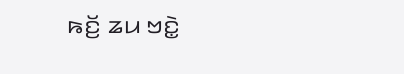ꤒꤢꤩ꤬ ꤘꤣ ꤠꤢꤧ꤭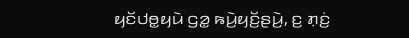ꤟꤢꤩꤓꤥ꤭ꤟꤣꤧ ꤞꤤ꤭ ꤒꤣꤧ꤬ꤟꤢꤩ꤬ꤔꤣꤧ꤬, ꤢ꤬ ꤊ꤫ꤢꤦ꤬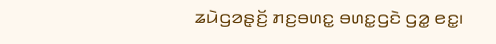ꤘꤣꤧꤞꤤꤔ꤫ꤢꤩ꤬ ꤊꤢ꤬ꤋꤛꤢ꤭ ꤋꤛꤢ꤭ꤞꤢꤧ ꤞꤤ꤭ ꤕꤢ꤭꤯